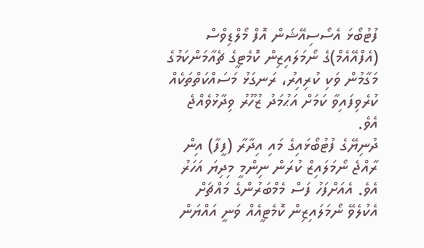ފުޓުބޯޅަ އެސޯސިއޭޝަން އޮފް މޯލްޑިވްސް (އެފްއޭއެމް)ގެ ނޯމަލައިޒިން ކޮމެޓީގެ ޗެއާމަންކަމުގެ މަގާމުން ވަކި ކުރިއިރު، ރަނގަޅު މަސައްކަތްތަކެއް ކުރެވިފައިވާ ކަމަށް އަޙުމަދު ޒުހޫރު ވިދާޅުވެއްޖެ އެވެ.
ދުނިޔޭގެ ފުޓުބޯޅައިގެ މައި އިދާރާ (ފީފާ) އިން ރާއްޖެ ނޯމަލައިޒް ކުރަން ނިންމީ މިދިޔަ އަހަރު އެވެ. އެއަށްފަހު ފަސް މެމްބަރުންގެ މައްޗަށް އެކުލެވޭ ނޯމަލައިޒިން ކޮމެޓީއެއް ވަނީ އައްޔަން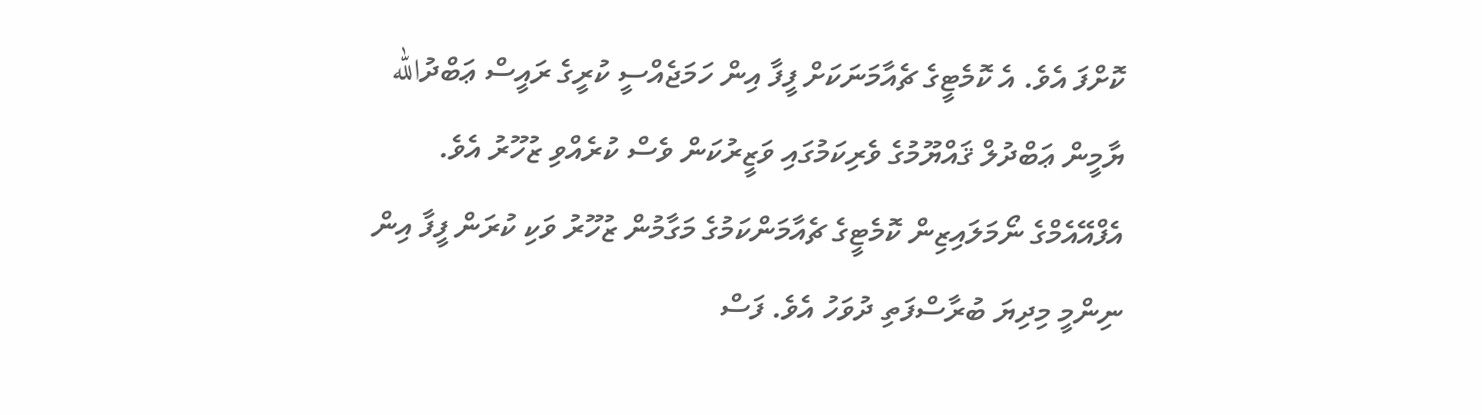ކޮށްފަ އެވެ. އެ ކޮމެޓީގެ ޗެއާމަނަކަށް ފީފާ އިން ހަމަޖެއްސީ ކުރީގެ ރައީސް ޢަބްދުالله ޔާމީން ޢަބްދުލް ޤައްޔޫމުގެ ވެރިކަމުގައި ވަޒީރުކަން ވެސް ކުރެއްވި ޒުހޫރު އެވެ.
އެފްއޭއެމްގެ ނޯމަލައިޒިން ކޮމެޓީގެ ޗެއާމަންކަމުގެ މަގާމުން ޒުހޫރު ވަކި ކުރަން ފީފާ އިން ނިންމީ މިދިޔަ ބުރާސްފަތި ދުވަހު އެވެ. ފަސް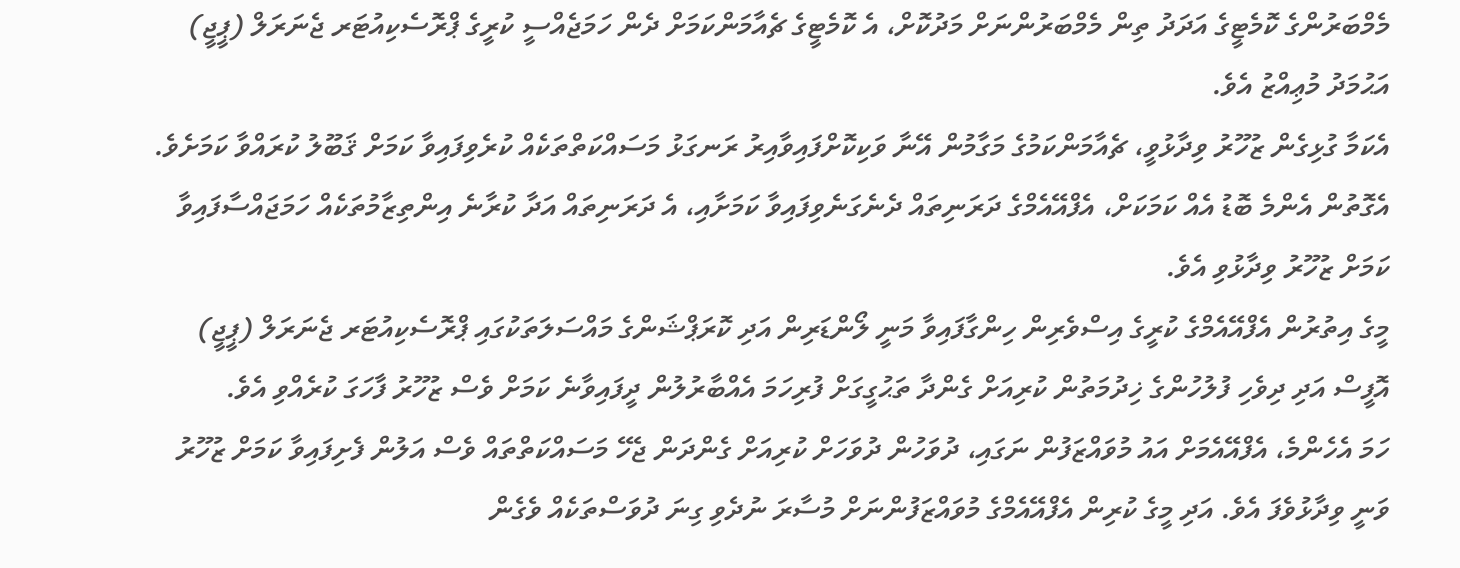މެމްބަރުންގެ ކޮމެޓީގެ އަދަދު ތިން މެމްބަރުންނަށް މަދުކޮށް، އެ ކޮމެޓީގެ ޗެއާމަންކަމަށް ދެން ހަމަޖެއްސީ ކުރީގެ ޕްރޮސެކިއުޓަރ ޖެނަރަލް (ޕީޖީ) އަޙުމަދު މުޢިއްޒު އެވެ.
އެކަމާ ގުޅިގެން ޒުހޫރު ވިދާޅުވީ، ޗެއާމަންކަމުގެ މަގާމުން އޭނާ ވަކިކޮށްފައިވާއިރު ރަނގަޅު މަސައްކަތްތަކެއް ކުރެވިފައިވާ ކަމަށް ޤަބޫލު ކުރައްވާ ކަމަށެވެ. އެގޮތުން އެންމެ ބޮޑު އެއް ކަމަކަށް، އެފްއޭއެމްގެ ދަރަނިތައް ދެނެގަނެވިފައިވާ ކަމަށާއި، އެ ދަރަނިތައް އަދާ ކުރާނެ އިންތިޒާމުތަކެއް ހަމަޖައްސާފައިވާ ކަމަށް ޒުހޫރު ވިދާޅުވި އެވެ.
މީގެ އިތުރުން އެފްއޭއެމްގެ ކުރީގެ އިސްވެރިން ހިންގާފައިވާ މަނީ ލޯންޑަރިން އަދި ކޮރަޕްޝަންގެ މައްސަލަތަކުގައި ޕްރޮސެކިއުޓަރ ޖެނަރަލް (ޕީޖީ) އޮފީސް އަދި ދިވެހި ފުލުހުންގެ ޚިދުމަތުން ކުރިއަށް ގެންދާ ތަޙުގީގަށް ފުރިހަމަ އެއްބާރުލުން ދީފައިވާނެ ކަމަށް ވެސް ޒުހޫރު ފާހަގަ ކުރެއްވި އެވެ.
ހަމަ އެހެންމެ، އެފްއޭއެމަށް އައު މުވައްޒަފުން ނަގައި، ދުވަހުން ދުވަހަށް ކުރިއަށް ގެންދަން ޖެހޭ މަސައްކަތްތައް ވެސް އަލުން ފެށިފައިވާ ކަމަށް ޒުހޫރު ވަނީ ވިދާޅުވެފަ އެވެ. އަދި މީގެ ކުރިން އެފްއޭއެމްގެ މުވައްޒަފުންނަށް މުސާރަ ނުދެވި ގިނަ ދުވަސްތަކެއް ވެގެން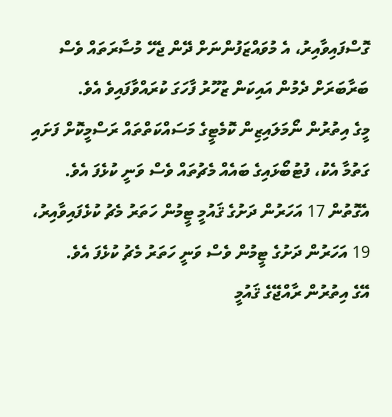ގޮސްފައިވާއިރު، އެ މުވައްޒަފުންނަށް ދޭން ޖެހޭ މުސާރަތައް ވެސް ބަރާބަރަށް ދެމުން އައިކަން ޒުހޫރު ފާހަގަ ކުރައްވާފައިވެ އެވެ.
މީގެ އިތުރުން ނޯމަލައިޒިން ކޮމެޓީގެ މަސައްކަތްތައް ރަސްމީކޮށް ފަށައި ގަތުމާ އެކު، ފުޓުބޯޅައިގެ ބައެއް މެޗުތައް ވެސް ވަނީ ކުޅެފަ އެވެ. އެގޮތުން 17 އަހަރުން ދަށުގެ ޤައުމީ ޓީމުން ހަތަރު މެޗު ކުޅެފައިވާއިރު، 19 އަހަރުން ދަށުގެ ޓީމުން ވެސް ވަނީ ހަތަރު މެޗު ކުޅެފަ އެވެ.
އޭގެ އިތުރުން ރާއްޖޭގެ ޤައުމީ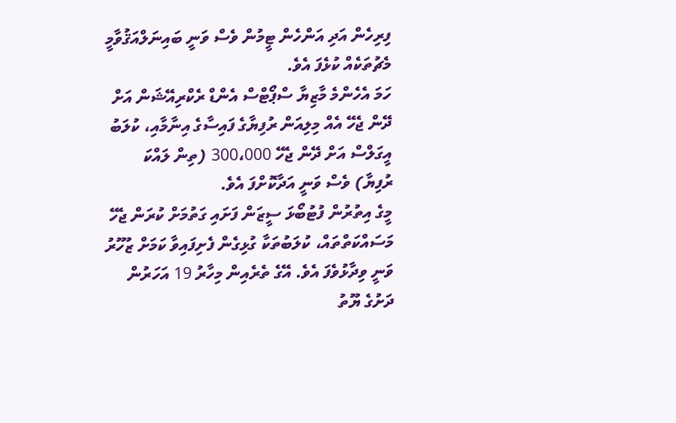ފިރިހެން އަދި އަންހެން ޓީމުން ވެސް ވަނީ ބައިނަލްއަޤުވާމީ މެޗުތަކެއް ކުޅެފަ އެވެ.
ހަމަ އެހެންމެ މާޒިޔާ ސްޕޯޓްސް އެންޑް ރެކްރިއޭޝަން އަށް ދޭން ޖެހޭ އެއް މިލިއަން ރުފިޔާގެ ފައިސާގެ އިނާމާއި، ކުލަބު އީގަލްސް އަށް ދޭން ޖެހޭ 300،000 (ތިން ލައްކަ ރުފިޔާ) ވެސް ވަނީ އަދާކޮށްފަ އެވެ.
މީގެ އިތުރުން ފުޓުބޯޅަ ސީޒަން ފަށައި ގަތުމަށް ކުރަން ޖެހޭ މަސައްކަތްތައް، ކުލަބުތަކާ ގުޅިގެން ފެށިފައިވާ ކަމަށް ޒުހޫރު ވަނީ ވިދާޅުވެފަ އެވެ. އޭގެ ތެރެއިން މިހާރު 19 އަހަރުން ދަށުގެ ޔޫތު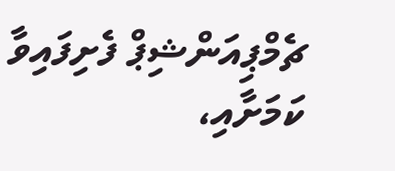ޗެމްޕިއަންޝިޕް ފެށިފައިވާ ކަމަށާއި،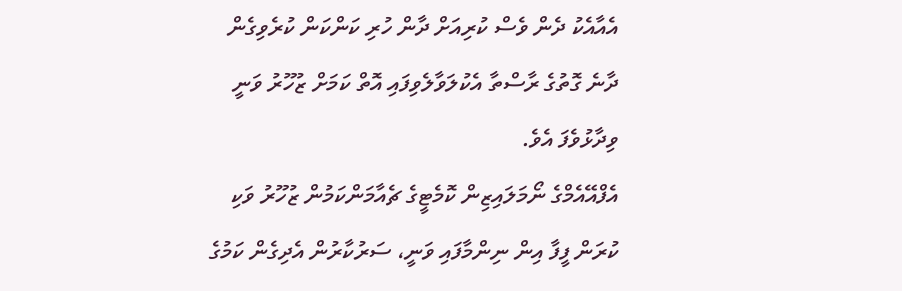އެއާއެކު ދެން ވެސް ކުރިއަށް ދާން ހުރި ކަންކަން ކުރެވިގެން ދާނެ ގޮތުގެ ރާސްތާ އެކުލަވާލެވިފައި އޮތް ކަމަށް ޒުހޫރު ވަނީ ވިދާޅުވެފަ އެވެ.
އެފްއޭއެމްގެ ނޯމަލައިޒިން ކޮމެޓީގެ ޗެއާމަންކަމުން ޒުހޫރު ވަކި ކުރަން ފީފާ އިން ނިންމާފައި ވަނީ، ސަރުކާރުން އެދިގެން ކަމުގެ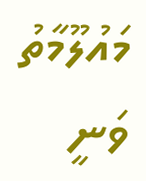މައުލޫމާތު ވަނީ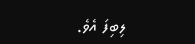ލިބިފަ އެވެ.